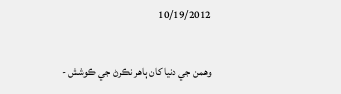10/19/2012

وهمن جي دنيا کان ٻاهر نڪرڻ جي ڪوشش -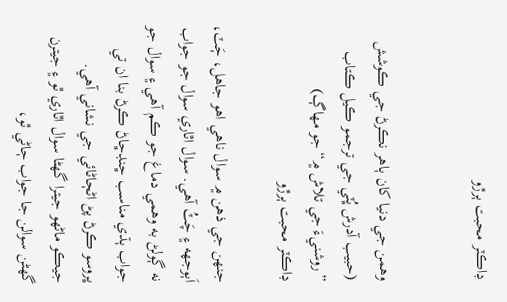ڊاڪٽر محبت ٻرڙو


وهمن جي دنيا کان ٻاهر نڪرڻ جي ڪوشش
(حبيب آدرش ڀُٽي جي ترجمو ڪيل ڪتاب ”روشنيءَ جي تلاش ۾“ جو مهاڳ)
ڊاڪٽر محبت ٻرڙو

جنهن جي ذهن ۾ سوال ناهي اهو جاهل، ڄَٽ، اَٻوجهه ۽ چَٽُ آهي. سوال اٿاري سوال جو جواب نه ڳولڻ به وهمي دماغ جو ڪم آهي ۽ سوال جو جواب ٻڌي مناسب ڇنڊڇاڻ ڪرڻ بنا ان تي ڀروسو ڪرڻ پڻ اڻڄاڻائي جي نشاني آهي. جيڪو ماڻهو جيترا گھڻا سوال اٿاري ٿو ۽ جيترن گھڻن سوالن جا جواب ڄاڻي ٿو،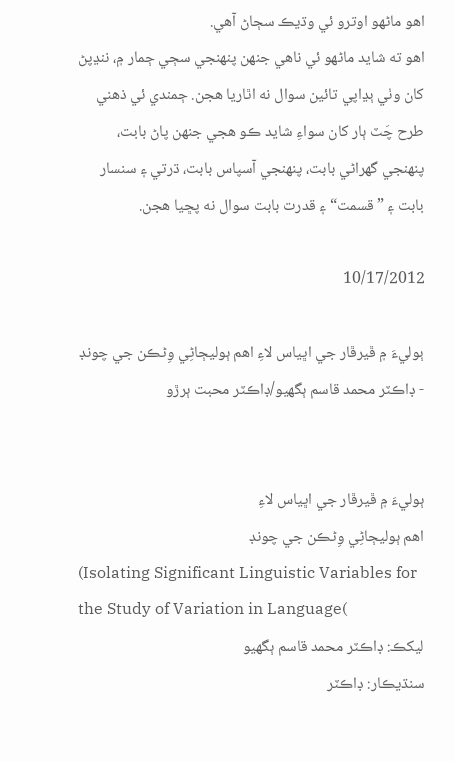اهو ماڻهو اوترو ئي وڌيڪ سڄاڻ آهي.
اهو ته شايد ماڻهو ئي ناهي جنهن پنهنجي سڄي ڄمار ۾، ننڍپڻ کان وٺي ٻڍاپي تائين سوال نه اٿاريا هجن. ڄمندي ئي ذهني طرح چَٽ ٻار کان سواءِ شايد ڪو هجي جنهن پاڻ بابت، پنهنجي گھراڻي بابت، پنهنجي آسپاس بابت، ڌرتي ۽ سنسار بابت ۽ ”قسمت“ ۽ قدرت بابت سوال نه پڇيا هجن.

10/17/2012

ٻوليءَ ۾ ڦيرڦار جي اڀياس لاءِ اهم ٻوليڄاڻِي وِڻڪن جي چونڊ - ڊاڪٽر محمد قاسم ٻگهيو/ڊاڪٽر محبت ٻرڙو


ٻوليءَ ۾ ڦيرڦار جي اڀياس لاءِ
اهم ٻوليڄاڻِي وِڻڪن جي چونڊ
(Isolating Significant Linguistic Variables for the Study of Variation in Language(
ليکڪ: ڊاڪٽر محمد قاسم ٻگهيو
سنڌيڪار: ڊاڪٽر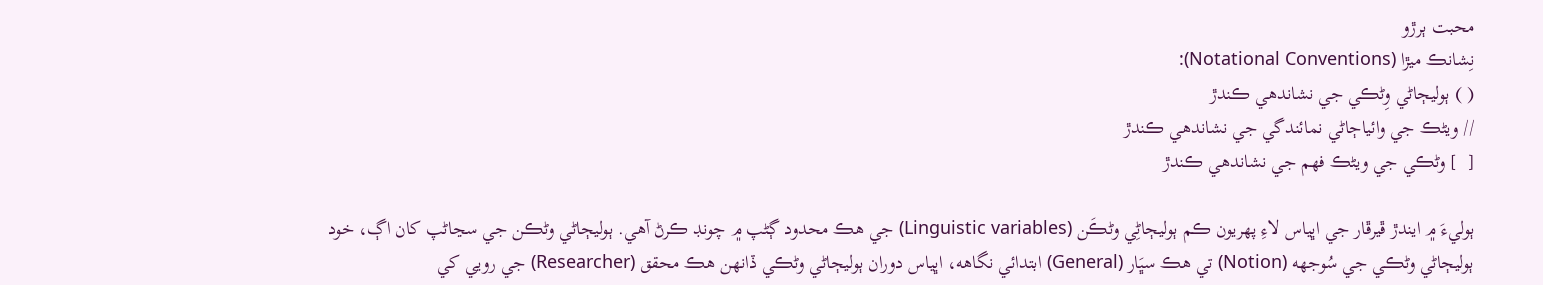محبت ٻرڙو
نِشانڪ ميڙا (Notational Conventions):
( ) ٻوليڄاڻي وِڻڪي جي نشاندهي ڪندڙ
// ويڻڪ جي وائياڄاڻي نمائندگي جي نشاندهي ڪندڙ
[  ] وڻڪي جي ويڻڪ فهم جي نشاندهي ڪندڙ

ٻوليءَ ۾ ايندڙ ڦيرڦار جي اڀياس لاءِ پهريون ڪم ٻوليڄاڻِي وڻڪَن (Linguistic variables) جي هڪ محدود ڳڻپ ۾ چونڊ ڪرڻ آهي. ٻوليڄاڻي وڻڪن جي سڃاڻپ کان اڳ، خود ٻوليڄاڻي وڻڪي جي سُوجهه (Notion) تي هڪ سڀَار (General) ابتدائي نگاهه، اڀياس دوران ٻوليڄاڻي وڻڪي ڏانهن هڪ محقق (Researcher) جي رويي کي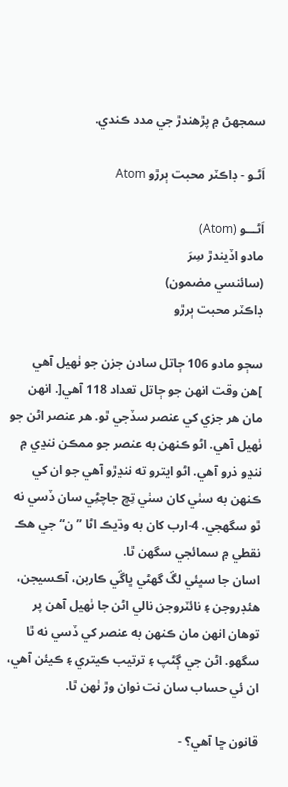سمجهڻ ۾ پڙهندڙ جي مدد ڪندي.

اَڻـو - ڊاڪٽر محبت ٻرڙو Atom

اَڻـــو (Atom)
مادو اڏيندڙ سِرَ
(سائنسي مضمون)
ڊاڪٽر محبت ٻرڙو

سڄو مادو 106 ڄاتل سادن جزن جو ٺهيل آهي ]هن وقت انهن جو ڄاتل تعداد 118 آهي[. انهن مان هر جزي کي عنصر سڏجي ٿو. هر عنصر اڻن جو ٺهيل آهي. اڻو ڪنهن به عنصر جو ممڪن ننڍي ۾ ننڍو ذرو آهي. اڻو ايترو ته ننڍڙو آهي جو ان کي ڪنهن به سٺي کان سٺي تِڇ جاچڻِي سان ڏسي نه ٿو سگھجي. 4-ارب کان به وڌيڪ اڻا ”ن“ جي هڪ نقطي ۾ سمائجي سگھن ٿا.
اسان جا سڀئي لڱ گھڻي ڀاڱي ڪاربن، آڪسيجن، هئڊروجن ۽ نائٽروجن نالي اڻن جا ٺهيل آهن پر توهان انهن مان ڪنهن به عنصر کي ڏسي نه ٿا سگھو. اڻن جي ڳڻپ ۽ ترتيب ڪيتري ۽ ڪيئن آهي، ان ئي حساب سان نت نوان وڙ ٺهن ٿا.

قانون ڇا آهي؟ -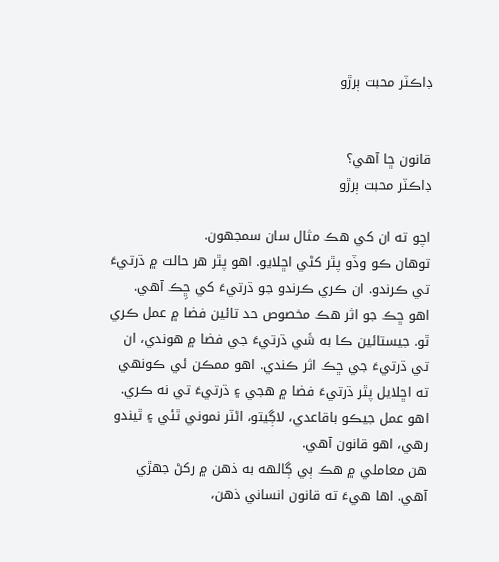ڊاڪٽر محبت ٻرڙو


قانون ڇا آهي؟
ڊاڪٽر محبت ٻرڙو

اچو ته ان کي هڪ مثال سان سمجھون.
توهان ڪو وڏو پٿر کڻي اڇلايو. اهو پٿر هر حالت ۾ ڌرتيءَ تي ڪرندو. ان ڪري ڪرندو جو ڌرتيءَ کي ڇِڪ آهي. اهو ڇڪ جو اثر هڪ مخصوص حد تائين فضا ۾ عمل ڪري ٿو. جيستائين ڪا به شَي ڌرتيءَ جي فضا ۾ هوندي، ان تي ڌرتيءَ جي ڇڪ اثر ڪندي. اهو ممڪن ئي ڪونهي ته اڇلايل پٿر ڌرتيءَ فضا ۾ هجي ۽ ڌرتيءَ تي نه ڪري. اهو عمل جيڪو باقاعدي، لاڳيتو، اڻٽر نموني ٿئي ۽ ٿيندو رهي، اهو قانون آهي.
هن معاملي ۾ هڪ ٻي ڳالهه به ذهن ۾ رکڻ جهڙي آهي. اها هيءَ ته قانون انساني ذهن،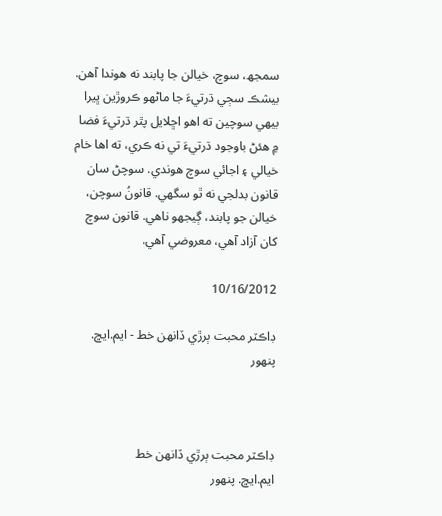سمجھ، سوچ، خيالن جا پابند نه هوندا آهن. بيشڪ سڄي ڌرتيءَ جا ماڻهو ڪروڙين ڀيرا بيهي سوچين ته اهو اڇلايل پٿر ڌرتيءَ فضا ۾ هئڻ باوجود ڌرتيءَ تي نه ڪري، ته اها خام خيالي ۽ اجائي سوچ هوندي. سوچڻ سان قانون بدلجي نه ٿو سگھي. قانونُ سوچن، خيالن جو پابند، ڳيجھو ناهي. قانون سوچ کان آزاد آهي، معروضي آهي.

10/16/2012

ڊاڪٽر محبت ٻرڙي ڏانهن خط - ايم.ايڇ. پنهور



ڊاڪٽر محبت ٻرڙي ڏانهن خط
ايم.ايڇ. پنهور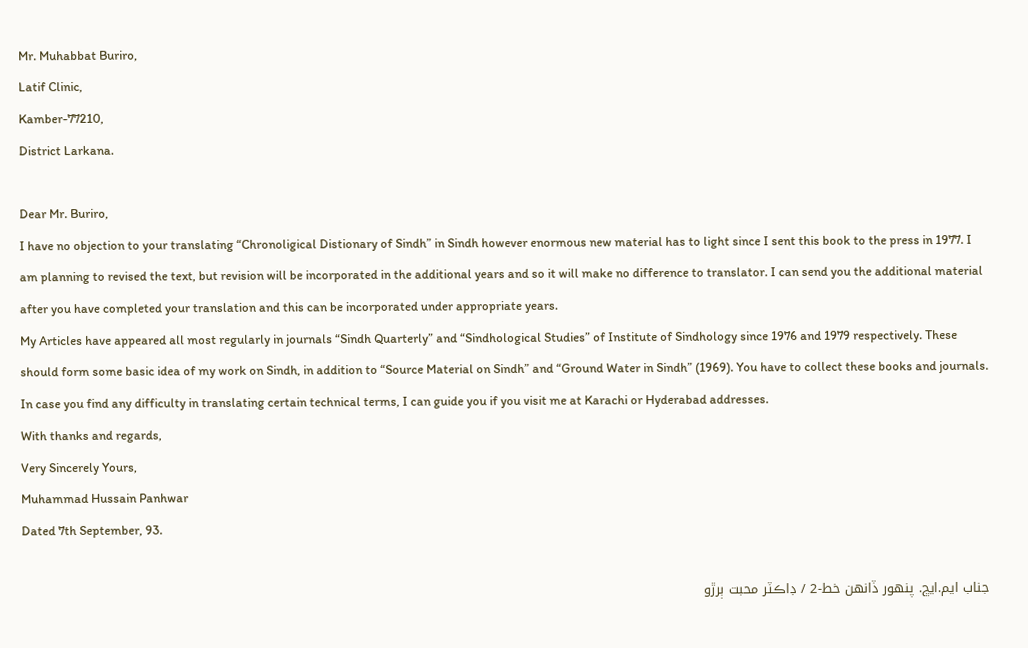Mr. Muhabbat Buriro,
Latif Clinic,
Kamber-77210,
District Larkana.

Dear Mr. Buriro,
I have no objection to your translating “Chronoligical Distionary of Sindh” in Sindh however enormous new material has to light since I sent this book to the press in 1977. I am planning to revised the text, but revision will be incorporated in the additional years and so it will make no difference to translator. I can send you the additional material after you have completed your translation and this can be incorporated under appropriate years.
My Articles have appeared all most regularly in journals “Sindh Quarterly” and “Sindhological Studies” of Institute of Sindhology since 1976 and 1979 respectively. These should form some basic idea of my work on Sindh, in addition to “Source Material on Sindh” and “Ground Water in Sindh” (1969). You have to collect these books and journals.
In case you find any difficulty in translating certain technical terms, I can guide you if you visit me at Karachi or Hyderabad addresses.
With thanks and regards,
Very Sincerely Yours,
Muhammad Hussain Panhwar
Dated 7th September, 93.

جناب ايم.ايڇ. پنهور ڏانهن خط-2 / ڊاڪٽر محبت ٻرڙو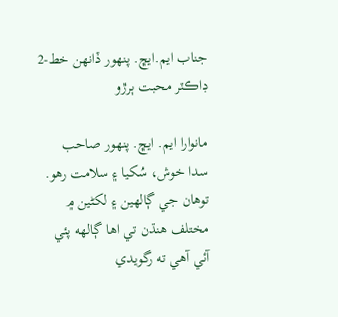جناب ايم.ايڇ. پنهور ڏانهن خط-2
ڊاڪٽر محبت ٻرڙو

مانوارا ايم. ايڇ. پنهور صاحب
سدا خوش، سُکيا ۽ سلامت رهو.
توهان جي ڳالهين ۽ لکڻين ۾ مختلف هنڌن تي اها ڳالهه پئي آئي آهي ته رگويدي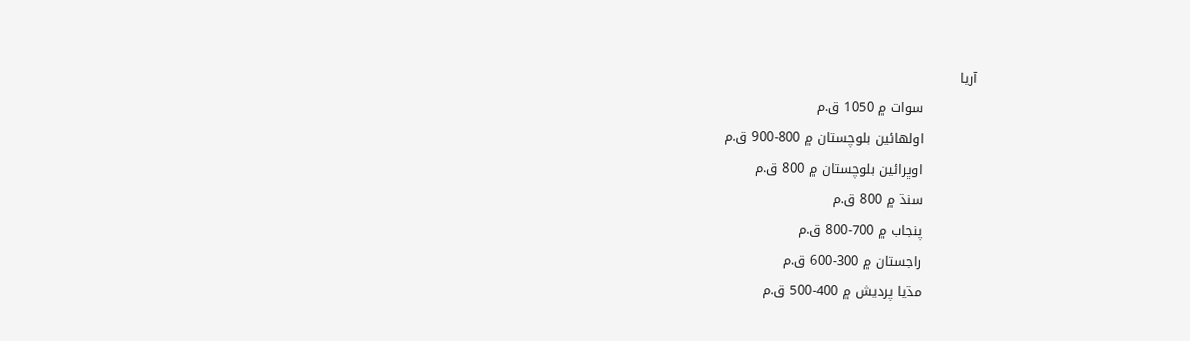آريا
            سوات ۾ 1050 ق.م
            اولهائين بلوچستان ۾ 800-900 ق.م
            اوڀرائين بلوچستان ۾ 800 ق.م
            سنڌ ۾ 800 ق.م
            پنجاب ۾ 700-800 ق.م
            راجستان ۾ 300-600 ق.م
            مڌيا پرديش ۾ 400-500 ق.م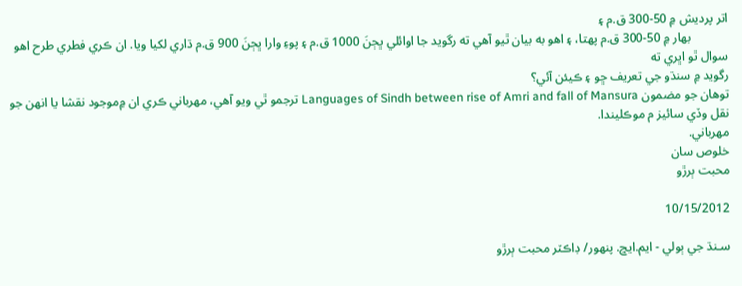اتر پرديش ۾ 50-300 ق.م ۽
            بهار ۾ 50-300 ق.م پهتا، ۽ اهو به بيان ٿيو آهي ته رگويد جا اوائلي ڀڄنَ 1000 ق.م ۽ پوءِ وارا ڀڄنَ 900 ق.م ڌاري لکيا ويا. ان ڪري فطري طرح اهو سوال ٿو اڀري ته
رگويد ۾ سنڌو جي تعريف ڇو ۽ ڪيئن آئي؟
توهان جو مضمون Languages of Sindh between rise of Amri and fall of Mansura ترجمو ٿي ويو آهي، مهرباني ڪري ان ۾موجود نقشا يا انهن جو نقل وڏي سائيز م موڪليندا.
مهرباني.
خلوص سان
محبت ٻرڙو

10/15/2012

سـنڌ جي ٻولي - ايم.ايڇ. پنهور/ ڊاڪٽر محبت ٻرڙو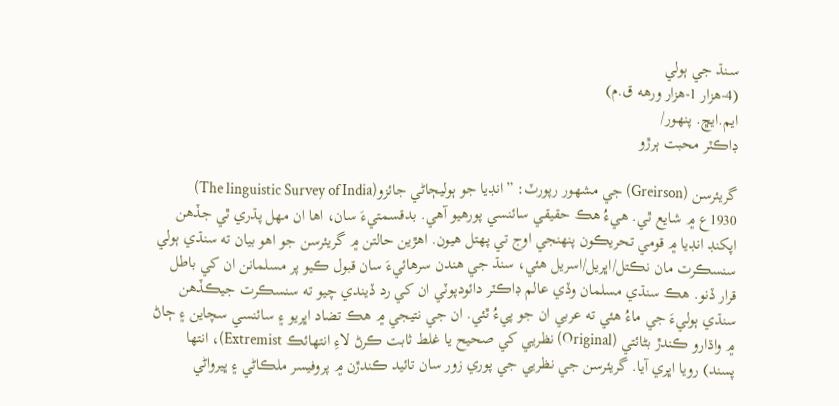سـنڌ جي ٻولي
(4-هزار 1-هزار ورهه ق.م)
ايم.ايڇ. پنهور/
ڊاڪٽر محبت ٻرڙو

گريئرسن (Greirson) جي مشھور رپورٽ: ”انڊيا جو ٻوليڄاڻي جائزو(The linguistic Survey of India) 1930ع ۾ شايع ٿي. هيءُ هڪ حقيقي سائنسي پورهيو آهي. بدقسمتيءَ سان، اها ان مھل پڌري ٿي جڏهن اپکنڊ انڊيا ۾ قومي تحريڪون پنھنجي اوج تي پھتل هيون. اهڙين حالتن ۾ گريئرسن جو اهو بيان ته سنڌي ٻولي سنسڪرت مان نڪتل/اڀريل/اسريل هئي، سنڌ جي هندن سرهائيءَ سان قبول ڪيو پر مسلمانن ان کي باطل قرار ڏنو. هڪ سنڌي مسلمان وڏي عالم ڊاڪٽر دائودپوٽي ان کي رد ڏيندي چيو ته سنسڪرت جيڪڏهن سنڌي ٻوليءَ جي ماءُ هئي ته عربي ان جو پيءُ ٿئي. ان جي نتيجي ۾ هڪ تضاد اڀريو ۽ سائنسي سچاين ۽ ڄاڻ ۾ واڌارو ڪندڙ بڻائتي (Original) نظريي کي صحيح يا غلط ثابت ڪرڻ لاءِ انتھائڪ Extremist)، انتھا پسند) رويا اڀري آيا. گريئرسن جي نظريي جي پوري زور سان تائيد ڪندڙن ۾ پروفيسر ملڪاڻي ۽ ڀيرواڻي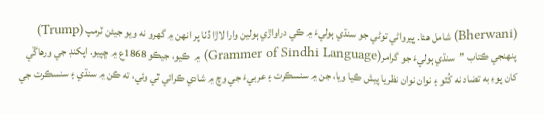(Bherwani) شامل هئا. ڀيرواڻي توڻي جو سنڌي ٻوليءَ ۾ ڪي دراواڙي ٻولين وارا لاڙا ڏٺا پر انھن ۾ گھرو نه ويو جيئن ٽرمپ (Trump) پنھنجي ڪتاب ”سنڌي ٻوليءَ جو گرامر(Grammer of Sindhi Language) ۾ ڪيو، جيڪو 1868ع ۾ ڇپيو. اپکنڊ جي ورهاڱي کان پوءِ به تضاد نه کُٽو ۽ نوان نوان نظريا پيش ڪيا ويا، جن ۾ سنسڪرت ۽ عربيءَ جي وچ ۾ شادي ڪرائي ٿي وئي، ته ڪن ۾ سنڌي ۽ سنسڪرت جي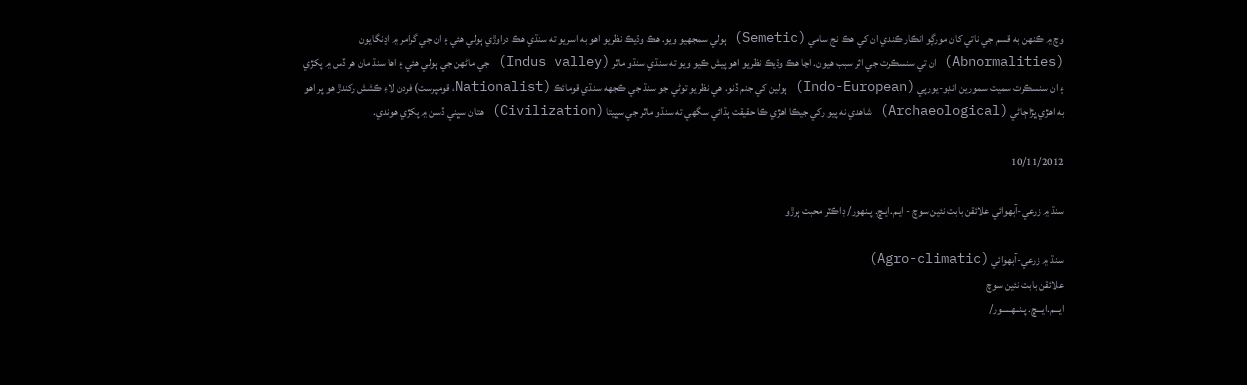وچ ۾ ڪنھن به قسم جي ناتي کان مورڳو انڪار ڪندي ان کي هڪ نج سامي (Semetic) ٻولي سمجهيو ويو. هڪ وڌيڪ نظريو اهو به اسريو ته سنڌي هڪ دراوڙي ٻولي هئي ۽ ان جي گرامر ۾ اڍنگايون (Abnormalities) ان تي سنسڪرت جي اثر سبب هيون. اڃا هڪ وڌيڪ نظريو اهو پيش ڪيو ويو ته سنڌي سنڌو ماٿر (Indus valley) جي ماڻھن جي ٻولي هئي ۽ اها سنڌ مان هر ڏس ۾ پکڙي ۽ ان سنسڪرت سميت سمورين انڊو-يورپي (Indo-European) ٻولين کي جنم ڏنو. هي نظريو توڻي جو سنڌ جي ڪجهه سنڌي قومائڪ (Nationalist، قومپرست) فردن لاءِ ڪشش رکندڙ هو پر اهو به اهڙي ڀڙاڄاڻي (Archaeological) شاهدي نه پيو رکي جيڪا اهڙي ڪا حقيقت ٻڌائي سگهي ته سنڌو ماٿر جي سڀيتا (Civilization) هتان سڀني ڏسن ۾ پکڙي هوندي.

10/11/2012

سنڌ ۾ زرعي-آبهوائي علائقن بابت نئين سوچ - ايـم.ايـڇ. پـنهور/ ڊاڪٽر محبت ٻرڙو

سنڌ ۾ زرعي-آبهوائي (Agro-climatic)
علائقن بابت نئين سوچ
ايـــم.ايـــڇ. پـنــهـــــور/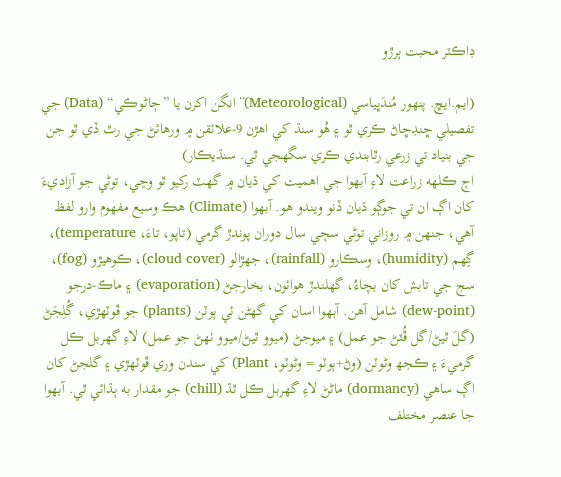ڊاڪٽر محبت ٻرڙو

(ايم.ايڇ. پنهور مُندَڀياسي (Meteorological)¨ انگن اکرن يا ”ڄاڻوڪي“ (Data) جي تفصيلي ڇنڊڇاڻ ڪري ٿو ۽ هُو سنڌ کي اهڙن 9-علائقن ۾ ورهائڻ جي رٿ ڏي ٿو جن جي بنياد تي زرعي رٿابندي ڪري سگھجي ٿي. سنڌيڪار)
اڄ ڪلهه زراعت لاءِ آبهوا جي اهميت کي ڌيان ۾ گھٽ رکيو ٿو وڃي، توڻي جو آزاديءَ کان اڳ ان تي جوڳو ڌيان ڏنو ويندو هو. آبهوا (Climate) هڪ وسيع مفهوم وارو لفظ آهي، جنهن ۾ روزاني توڻي سڄي سال دوران پوندڙ گرمي (تاپو، تاءَ، temperature)، گِهم (humidity)، وسڪارو (rainfall)، جھڙالو (cloud cover)، ڪوهيڙو (fog)، سج جي تابش کان بچاءُ، گھلندڙ هوائون، بخارجڻ (evaporation) ۽ ماڪ-درجو (dew-point) شامل آهن. آبهوا اسان کي گھڻن ئي ٻوٽن (plants) جو ڦوٽهڙي، گُلِجَڻ (گلَ ٿيڻ/گل ڦُٽڻ جو عمل) ۽ ميوجڻ (ميوو ٿيڻ/ميوو ٺهڻ جو عمل) لاءِ گھربل ڪل گرميءَ ۽ ڪجھ وڻوٽن (وڻ+ٻوٽو = وڻوٽو، Plant) کي سندن وري ڦوٽهڙي ۽ گلجڻ کان اڳ ساهي (dormancy) ماڻڻ لاءِ گھربل ڪل ٿڌ (chill) جو مقدار به ٻڌائي ٿي. آبهوا جا عنصر مختلف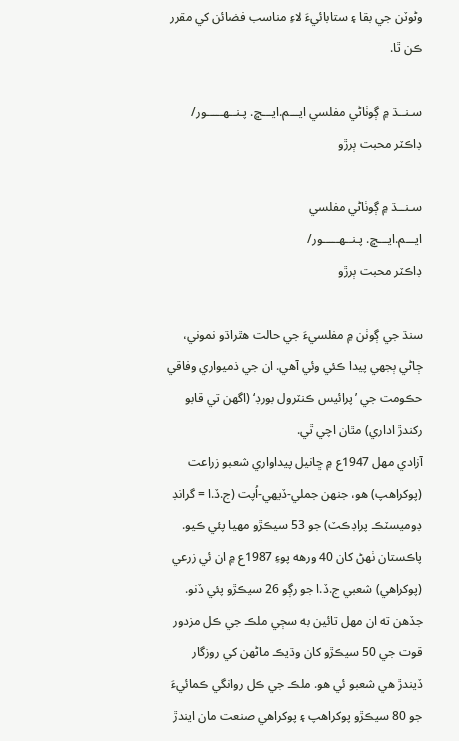وڻوٽن جي بقا ۽ ستابائيءَ لاءِ مناسب فضائن کي مقرر ڪن ٿا.

سـنــڌ ۾ ڳوٺاڻي مفلسي ايـــم.ايـــڇ. پـنــهـــــور/ ڊاڪٽر محبت ٻرڙو

سـنــڌ ۾ ڳوٺاڻي مفلسي
ايـــم.ايـــڇ. پـنــهـــــور/
ڊاڪٽر محبت ٻرڙو

سنڌ جي ڳوٺن ۾ مفلسيءَ جي حالت هٿراڌو نموني، ڄاڻي ٻجهي پيدا ڪئي وئي آهي. ان جي ذميواري وفاقي حڪومت جي ’پرائيس ڪنٽرول بورڊ‘ (اگھن تي قابو رکندڙ اداري) مٿان اچي ٿي.
آزادي مهل 1947ع ۾ ڇانيل پيداواري شعبو زراعت (پوکراهپ) هو، جنهن جملي-ڏيهي-اُپت (ج.ڏ.ا = گرانڊ ڊوميسٽڪ پراڊڪٽ) جو 53 سيڪڙو مهيا پئي ڪيو. پاڪستان ٺهڻ کان 40 ورهه پوءِ 1987ع ۾ ان ئي زرعي (پوکراهي) شعبي ج.ڏ.ا جو رڳو 26 سيڪڙو پئي ڏنو. جڏهن ته ان مهل تائين به سڄي ملڪ جي ڪل مزدور قوت جي 50 سيڪڙو کان وڌيڪ ماڻهن کي روزگار ڏيندڙ هي شعبو ئي هو. ملڪ جي ڪل روانگي ڪمائيءَ جو 80 سيڪڙو پوکراهپ ۽ پوکراهي صنعت مان ايندڙ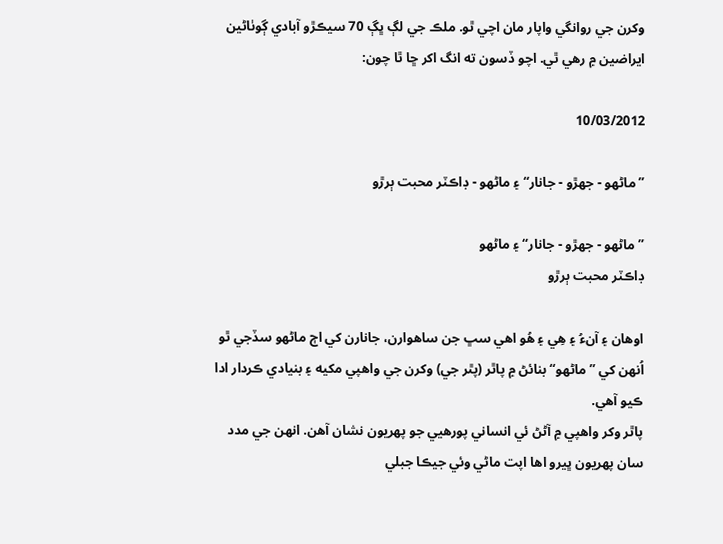وکرن جي روانگي واپار مان اچي ٿو. ملڪ جي لڳ ڀڳ 70 سيڪڙو آبادي ڳوٺاڻين ايراضين ۾ رهي ٿي. اچو ڏسون ته انگ اکر ڇا ٿا چون:

10/03/2012

”ماڻهو - جھڙو - جانار“ ۽ ماڻهو - ڊاڪٽر محبت ٻرڙو

”ماڻهو - جھڙو - جانار“ ۽ ماڻهو
ڊاڪٽر محبت ٻرڙو

اوهان ۽ آنءُ ۽ هِي ۽ هُو اهي سڀ جن ساهوارن، جانارن کي اڄ ماڻهو سڏجي ٿو اُنهن کي ”ماڻهو“ بنائڻ ۾ پاٿر (پٿر جي) وکرن جي واهپي مکيه ۽ بنيادي ڪردار ادا ڪيو آهي.
پاٿر وکر واهپي ۾ آڻڻ ئي انساني پورهيي جو پهريون نشان آهن. انهن جي مدد سان پهريون ڀيرو اها اپت ماڻي وئي جيڪا جبلي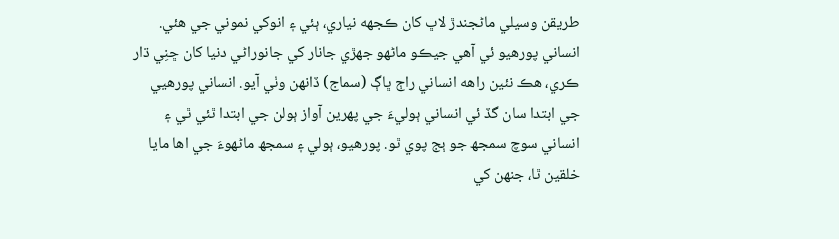طريقن وسيلي ماڻجندڙ لاڀ کان ڪجهه نياري، ٻئي ۽ انوکي نموني جي هئي. انساني پورهيو ئي آهي جيڪو ماڻهو جھڙي جانار کي جانوراڻي دنيا کان ڇنِي ڌار ڪري، هڪ نئين راهه انساني راڄ ڀاڳ (سماج) ڏانهن وٺي آيو. انساني پورهيي جي ابتدا سان گڏ ئي انساني ٻوليءَ جي پهرين آواز ٻولن جي ابتدا ٿئي ٿي ۽ انساني سوچ سمجھ جو ٻج پوي ٿو. پورهيو، ٻولي ۽ سمجھ ماڻهوءَ جي اها مايا خلقين ٿا، جنهن کي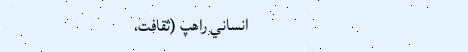انساني راهپ (ثقافت،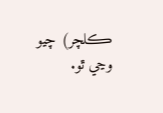ڪلچر) چيو وڃي ٿو.